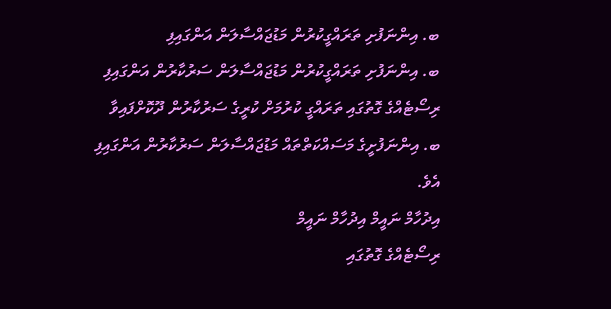ބ. އިންނަފުށި ތަރައްގީކުރުން މަޑުޖައްސާލަން އަންގައިފި
ބ. އިންނަފުށި ތަރައްގީކުރުން މަޑުޖައްސާލަން ސަރުކާރުން އަންގައިފި
ރިސޯޓެއްގެ ގޮތުގައި ތަރައްގީ ކުރުމަށް ކުރީގެ ސަރުކާރުން ދޫކޮށްފައިވާ ބ. އިންނަފުށީގެ މަސައްކަތްތައް މަޑުޖައްސާލަން ސަރުކާރުން އަންގައިފި އެވެ.
އިދުހާމް ނައީމް އިދުހާމް ނައީމް
ރިސޯޓެއްގެ ގޮތުގައި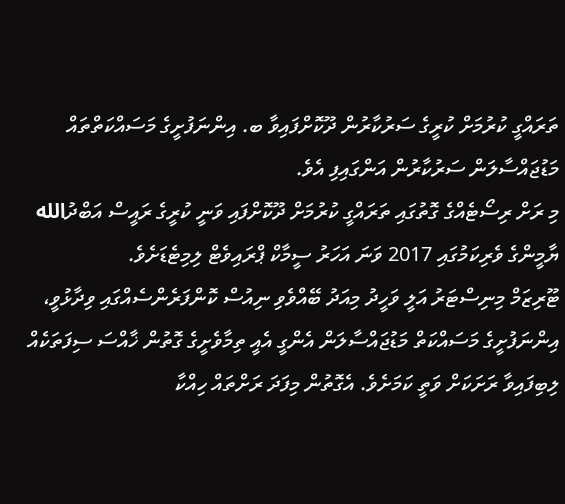ތަރައްގީ ކުރުމަށް ކުރީގެ ސަރުކާރުން ދޫކޮށްފައިވާ ބ. އިންނަފުށީގެ މަސައްކަތްތައް މަޑުޖައްސާލަން ސަރުކާރުން އަންގައިފި އެވެ.
މި ރަށް ރިސޯޓެއްގެ ގޮތުގައި ތަރައްގީ ކުރުމަށް ދޫކޮށްފައި ވަނީ ކުރީގެ ރައީސް އަބްދުالله ޔާމީންގެ ވެރިކަމުގައި 2017 ވަނަ އަހަރު ސީމާކް ޕްރައިވެޓް ލިމިޓެޑަށެވެ.
ޓޫރިޒަމް މިނިސްޓަރު އަލީ ވަހީދު މިއަދު ބޭއްވެވި ނިއުސް ކޮންފަރެންސެއްގައި ވިދާޅުވީ، އިންނަފުށީގެ މަސައްކަތް މަޑުޖައްސާލަން އެންގީ އެއީ ތިމާވެށީގެ ގޮތުން ޚާއްސަ ސިފަތަކެއް ލިބިފައިވާ ރަށަކަށް ވަތީ ކަމަށެވެ. އެގޮތުން މިފަދަ ރަށްތައް ހިއްކާ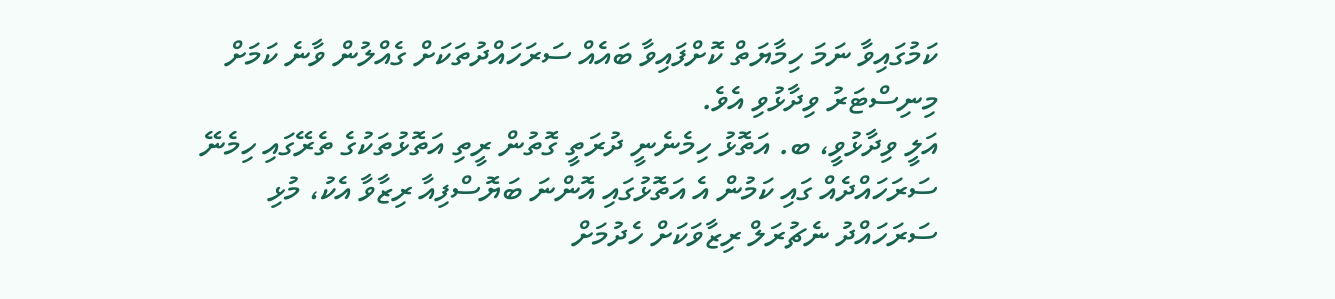ކަމުގައިވާ ނަމަ ހިމާޔަތް ކޮށްފައިވާ ބައެއް ސަރަހައްދުތަކަށް ގެއްލުން ވާނެ ކަމަށް މިނިސްޓަރު ވިދާޅުވި އެވެ.
އަލީ ވިދާޅުވީ، ބ. އަތޮޅު ހިމެނެނީ ދުރަތީ ގޮތުން ރީތި އަތޮޅުތަކުގެ ތެރޭގައި ހިމެނޭ ސަރަހައްދެއް ގައި ކަމުން އެ އަތޮޅުގައި އޮންނަ ބަޔޮސްފިއާ ރިޒާވާ އެކު، މުޅި ސަރަހައްދު ނެޗުރަލް ރިޒާވަކަށް ހެދުމަށް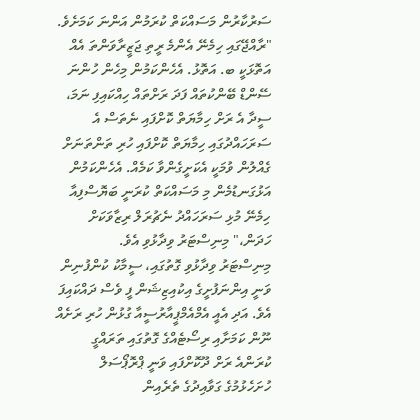ސަރުކާރުން މަސައްކަތް ކުރަމުން އަންނަ ކަމަށެވެ.
"ރާއްޖޭގައި ހިމެނޭ އެންމެ ރީތި ޖަޒީރާވަންތަ އެއް އަތޮޅަކީ ބ. އަތޮޅު. އެހެންކަމުން މިހެން ހުންނަ ސޭންޑް ބޭންކުތައް ފަދަ ރަށްތައް ހިއްކައިފި ނަމަ، ސީދާ އެ ރަށް ހިމާޔަތް ކޮށްފައި ނެތަސް އެ ސަރަހައްދުގައި ހިމާޔަތް ކޮށްފައި ހުރި ތަންތަނަށް ގެއްލުން ވުމަކީ އެކަށީގެންވާ ކަމެއް. އެހެންކަމުން އަޅުގަނޑުމެން މި މަސައްކަތް ކުރަނީ ބަޔޮސްފިއާ ހިމެނޭ މުޅި ސަރަހައްދު ނެޗުރަލް ރިޒާވަކަށް ހަދަން،" މިނިސްޓަރު ވިދާޅުވި އެވެ.
މިނިސްޓަރު ވިދާޅުވި ގޮތުގައި، ސީމާކު ކުންފުނިން ވަނީ އިންނަފުށީގެ އިކުއިޒިޝަން ފީ ވެސް ދައްކައިފަ އެވެ. އަދި އެއީ އެމްއެމްޕީއާރުސީއާ ގުޅުން ހުރި ރަށެއް ނޫން ކަމަށާއި ރިސޯޓެއްގެ ގޮތުގައި ތަރައްގީ ކުރަންއެ ރަށް ދޫކޮށްފައި ވަނީ ޕްރޮޕޯސަލް ހުށަހެޅުމުގެ ގަވާއިދުގެ ތެރެއިން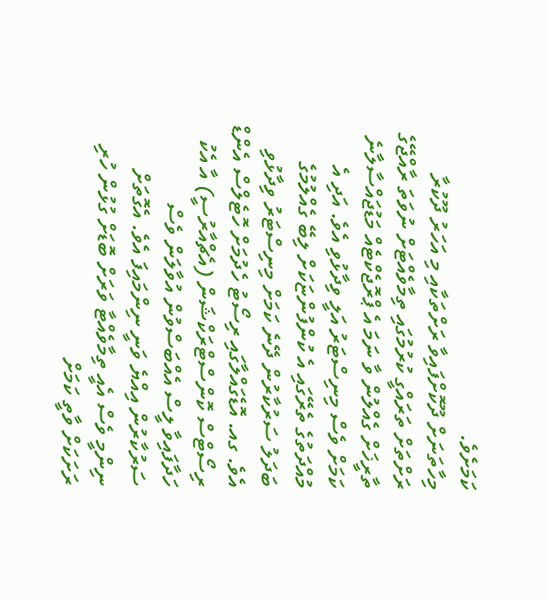ކަމަށެވެ.
މިހާތަނަށް ދޫކޮށްފައިވާ ރަށްތަކާއި މި އަހަރު ދޫކުރާ ރަށްތަށް ތަރައްގީ ކުރުމުގައި ތިމާވެއްޓަށް ނުވަތަ ރާއްޖޭގެ ތާރީޚަށް ގެއްލުން ވާ ނަމަ އެ ޕްރޮޖެކްޓެއް މަޑުޖައްސާލާނެ ކަމަށް ވެސް މިނިސްޓަރު އަލީ ވިދާޅުވި އެވެ. އަދި އެ މުއްދަތުގެ ތެރޭގައި އެ ކުންފުންޏަކަށް ލިބޭ ގެއްލުމުގެ ބަދަލު ސަރުކާރުން ދޭނެ ކަމަށް މިނިސްޓަރު ވިދާޅުވި އެވެ. ގއ. އޮޑެގައްލާގައި ރިސޯޓު ހެދުމަށް ހޮޓެލްސް އެންޑް ރިސޯޓްސް ކޮންސްޓްރަކްޝަން (އެޗްއާރުސީ) އާ އެކު ހަދާފައިވާ ލީސް އެއްބަސްވުން އުވާލަން ވެސް ސަރުކާރުން އިއްޔެ ވަނީ ނިންމައިފަ އެވެ. އެގޮތަށް ނިންމީ ވެސް އެއީ ތިމާވެއްޓާ ވަރަށް ބޮޑަށް ގުޅުން ހުރި ރަށަކަށް ވާތީ ކަމަށް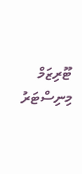ޓޫރިޒަމް މިނިސްޓަރު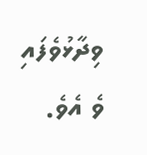ވިދާޅުވެފައި ވެ އެވެ.